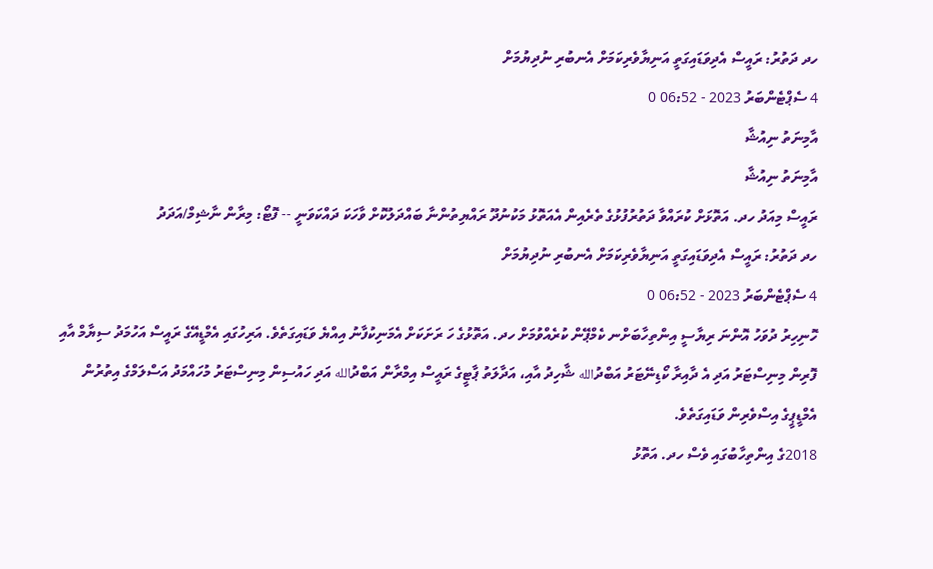ހދ ދަތުރު: ރައީސް އެދިވަޑައިގަތީ އަނިޔާވެރިކަމަށް އެނބުރި ނުދިޔުމަށް
4 ސެޕްޓެންބަރު 2023 - 06:52 0
އާމިނަތު ނިއުޝާ
އާމިނަތު ނިއުޝާ
ރައީސް މިއަދު ހދ. އަތޮޅަށް ކުރައްވާ ދަތުރުފުޅުގެ ތެރެއިން އެއަތޮޅު މަކުނުދޫ ރައްޔިތުންނާ ބައްދަލުކޮށް ވާހަކަ ދައްކަވަނީ -- ފޮޓޯ: މިރާން ނާޝިމް/އަދަދު
ހދ ދަތުރު: ރައީސް އެދިވަޑައިގަތީ އަނިޔާވެރިކަމަށް އެނބުރި ނުދިޔުމަށް
4 ސެޕްޓެންބަރު 2023 - 06:52 0
ހޮނިހިރު ދުވަހު އޮންނަ ރިޔާސީ އިންތިހާބަށްނ ކެމްޕޭން ކުރެއްވުމަށް ހދ. އަތޮޅުގެ ހަ ރަށަކަށް އެމަނިކުފާނު އިއްޔެ ވަޑައިގަތެވެ. އަރިހުގައި އެމްޑީއޭގެ ރައީސް އަހުމަދު ސިޔާމް އާއި ފޮރިން މިނިސްޓަރު އަދި އެ ދާއިރާ ކޯޑިނޭޓަރު އަބްދުالله ޝާހިދު އާއި، އަދާލަތު ޕާޓީގެ ރައީސް އިމްރާން އަބްދުالله އަދި ހައުސިން މިނިސްޓަރު މުހައްމަދު އަސްލަމްގެ އިތުރުން އެމްޑީޕީގެ އިސްވެރިން ވަޑައިގަތެވެ.
2018ގެ އިންތިހާބުގައި ވެސް ހދ. އަތޮޅު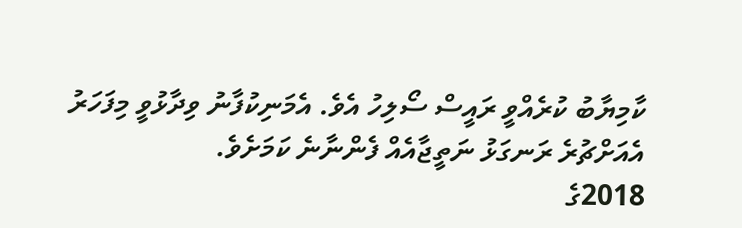ކާމިޔާބު ކުރެއްވީ ރައީސް ސޯލިހު އެވެ. އެމަނިކުފާނު ވިދާޅުވީ މިފަހަރު އެއަށްޗުރެ ރަނގަޅު ނަތީޖާއެއް ފެންނާނެ ކަމަށެވެ.
2018ގެ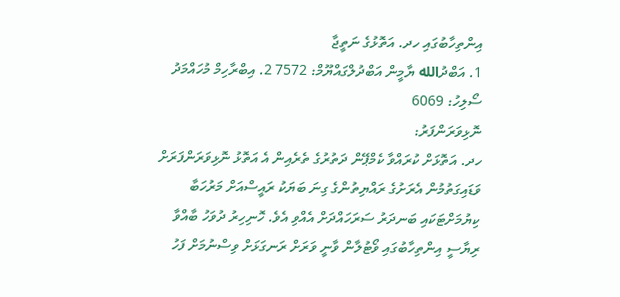އިންތިހާބުގައި ހދ. އަތޮޅުގެ ނަތީޖާ
1. އަބްދުالله ޔާމީން އަބްދުލްގައްޔޫމް: 7572 2. އިބްރާހިމް މުހައްމަދު ސޯލިހު: 6069
ނޮޅިވަރަންފަރު:
ހދ. އަތޮޅަށް ކުރައްވާ ކެމްޕޭން ދަތުރުގެ ތެރެއިން އެ އަތޮޅު ނޮޅިވަރަންފަރަށް ވަޑައިގަތުމުން އެރަށުގެ ރައްޔިތުންގެ ގިނަ ބަޔަކު ރައީސްއަށް މަރުހަބާ ކިޔުމަށްޓަކައި ބަނދަރު ސަރަހައްދަށް އެއްވި އެވެ. ހޮނިހިރު ދުވަހު ބާއްވާ ރިޔާސީ އިންތިހާބުގައި ވޯޓުލާން ވާނީ ވަރަށް ރަނގަޅަށް ވިސްނުމަށް ފަހު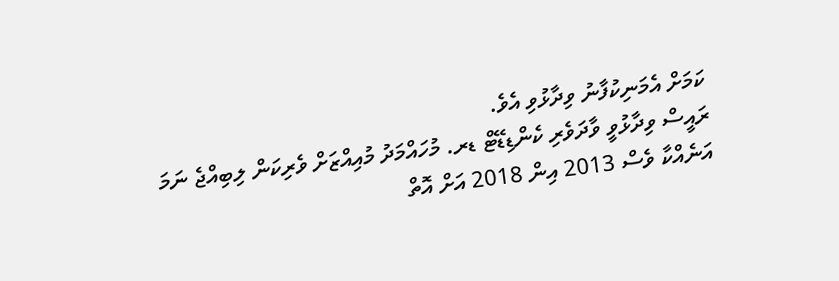ކަމަށް އެމަނިކުފާނު ވިދާޅުވި އެވެ.
ރައީސް ވިދާޅުވީ ވާދަވެރި ކެންޑިޑޭޓް ޑރ. މުހައްމަދު މުއިއްޒަށް ވެރިކަން ލިބިއްޖެ ނަމަ އަނެއްކާ ވެސް 2013 އިން 2018 އަށް އޮތް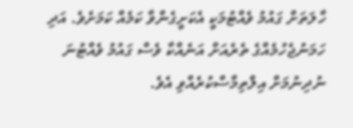ހާލަތަށް ގައުމު ވެއްޓުމަކީ އެކަށީގެންވާ ކަމެއް ކަމަށެވެ. އަދި ހަމަނުޖެހުމެއްގެ ތެރެއަށް އަނެއްކާ ވެސް ގައުމު ވެއްޓުނަ ނުދިނުމަށް އިލްތިމާސްކުރެއްވި އެވެ.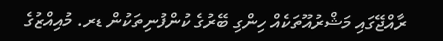ރާއްޖޭގައި މަޝްރުއޫތަކެއް ހިންގި ބޭރުގެ ކުންފުނިތަކުން ޑރ. މުއިއްޒުގެ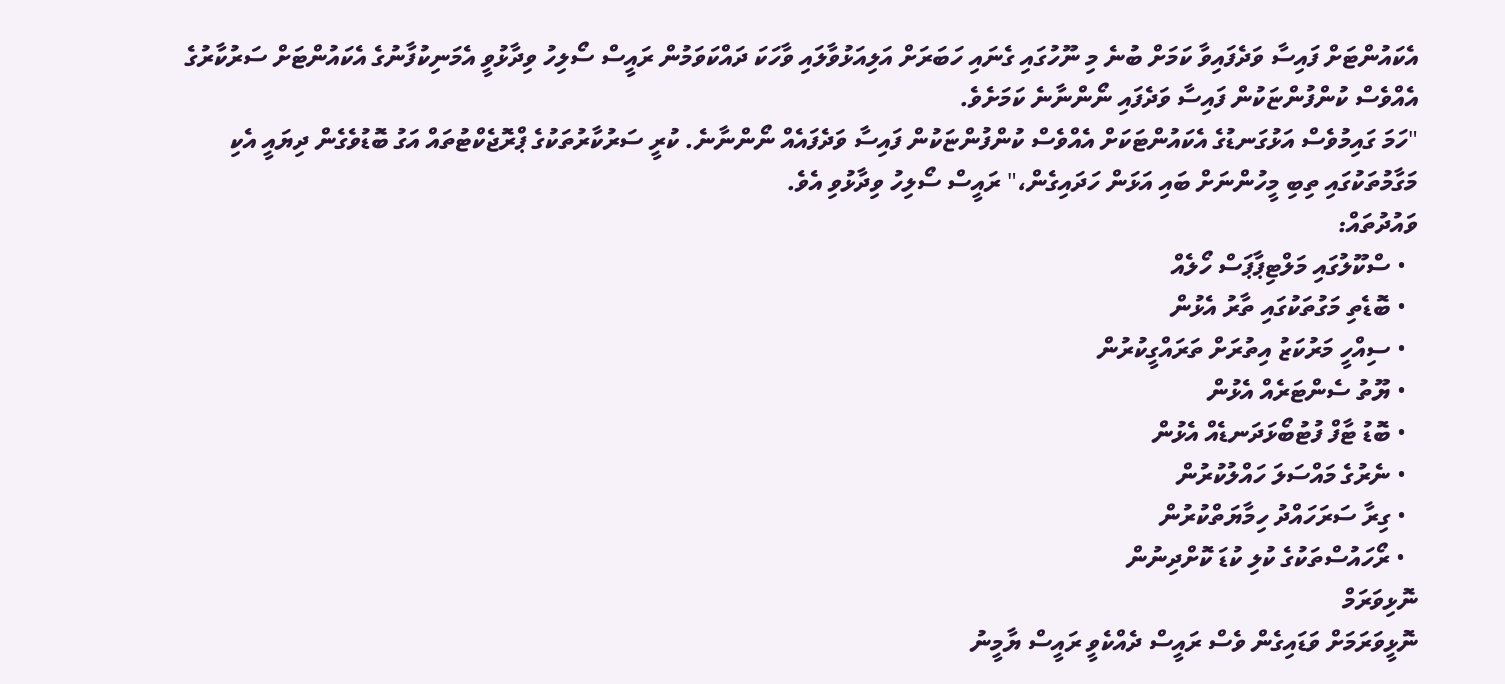އެކައުންޓަށް ފައިސާ ވަދެފައިވާ ކަމަށް ބުނެ މި ނޫހުގައި ގެނައި ހަބަރަށް އަލިއަޅުވާލައި ވާހަކަ ދައްކަވަމުން ރައީސް ސޯލިހު ވިދާޅުވީ އެމަނިކުފާނުގެ އެކައުންޓަށް ސަރުކާރުގެ އެއްވެސް ކުންފުންޏަކުން ފައިސާ ވަދެފައި ނޯންނާނެ ކަމަށެވެ.
"ހަމަ ގައިމުވެސް އަޅުގަނޑުގެ އެކައުންޓަކަށް އެއްވެސް ކުންފުންޏަކުން ފައިސާ ވަދެފައެއް ނޯންނާނެ. ކުރީ ސަރުކާރުތަކުގެ ޕްރޮޖެކްޓުތައް އަގު ބޮޑުވެގެން ދިޔައީ އެކި މަގާމުތަކުގައި ތިބި މީހުންނަށް ބައި އަޅަން ހަދައިގެން،" ރައީސް ސޯލިހު ވިދާޅުވި އެވެ.
ވައުދުތައް:
  • ސްކޫލުގައި މަލްޓިޕާޕަސް ހޯލެއް
  • ބޮޑެތި މަގުތަކުގައި ތާރު އެޅުން
  • ސިއްހީ މަރުކަޒު އިތުރަށް ތަރައްގީކުރުން
  • ޔޫތު ސެންޓަރެއް އެޅުން
  • ބޮޑު ޓާފް ފުޓުބޯޅަދަނޑެއް އެޅުން
  • ނެރުގެ މައްސަލަ ހައްލުކުރުން
  • ގިރާ ސަރަހައްދު ހިމާޔަތްކުރުން
  • ރޯހައުސްތަކުގެ ކުލި ކުޑަ ކޮށްދިނުން
ނޮޅިވަރަމް
ނޮޅީވަރަމަށް ވަޑައިގެން ވެސް ރައީސް ދެއްކެވީ ރައީސް ޔާމީނު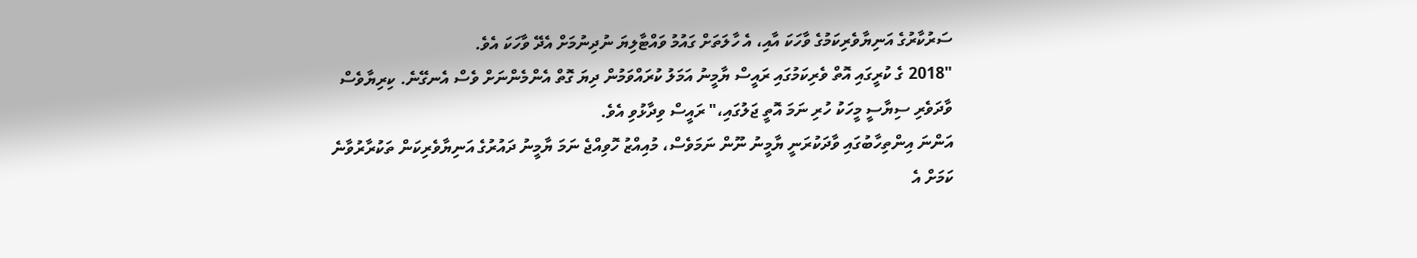ސަރުކާރުގެ އަނިޔާވެރިކަމުގެ ވާހަކަ އާއި، އެ ހާލަތަށް ގައުމު ވައްޓާލިޔަ ނުދިނުމަށް އެދޭ ވާހަކަ އެވެ.
"2018 ގެ ކުރީގައި އޮތް ވެރިކަމުގައި ރައީސް ޔާމީނު އަމަލު ކުރައްވަމުން ދިޔަ ގޮތް އެންމެންނަށް ވެސް އެނގޭނެ. ކިރިޔާވެސް ވާދަވެރި ސިޔާސީ މީހަކު ހުރި ނަމަ އޮތީ ޖަލުގައި،" ރައީސް ވިދާޅުވި އެވެ.
އަންނަ އިންތިހާބުގައި ވާދަކުރަނީ ޔާމީނު ނޫން ނަމަވެސް، މުއިއްޒު ހޮވިއްޖެ ނަމަ ޔާމީނު ދައުރުގެ އަނިޔާވެރިކަން ތަކުރާރުވާނެ ކަމަށް އެ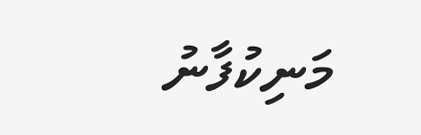މަނިކުފާނު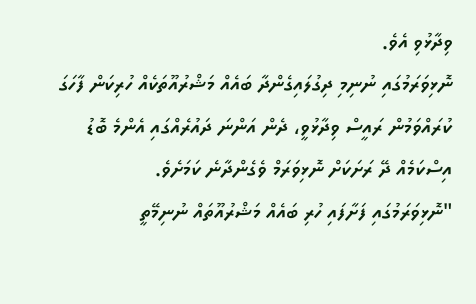ވިދާޅުވި އެވެ.
ނޮޅިވަރަމުގައި ނުނިމި ދިގުލައިގެންދާ ބައެއް މަޝްރުއޫތަކެއް ހުރިކަން ފާހަގަ ކުރައްވަމުން ރައީސް ވިދާޅުވީ، ދެން އަންނަ ދައުރެއްގައި އެންމެ ބޮޑު އިސްކަމެއް ދޭ ރަށަކަށް ނޮޅިވަރަމް ވެގެންދާނެ ކަމަށެވެ.
"ނޮޅިވަރަމުގައި ފަށާފައި ހުރި ބައެއް މަޝްރުއޫތައް ނުނިމޭތީ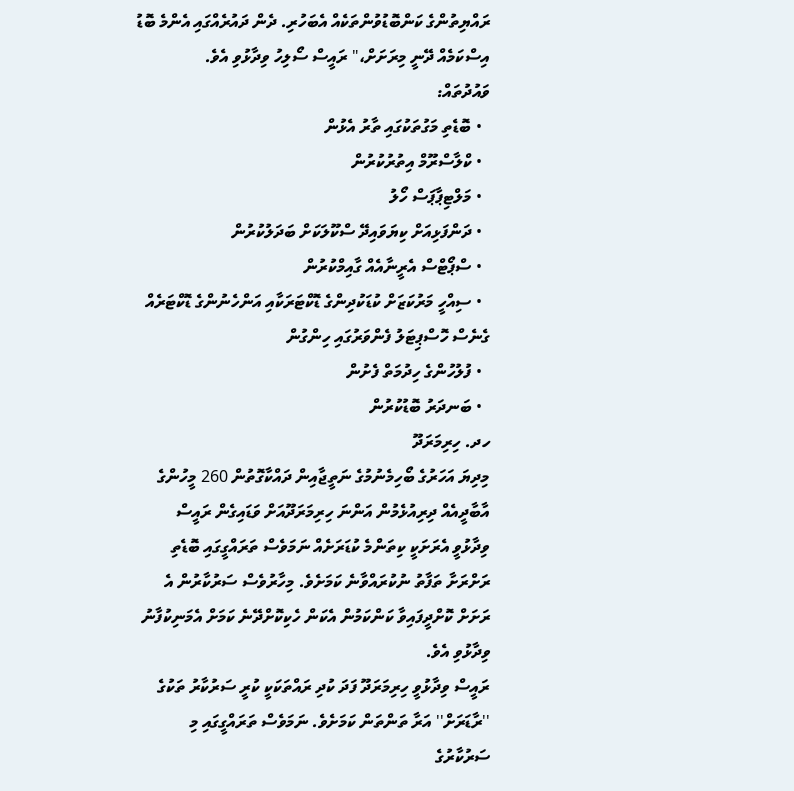ރައްޔިތުންގެ ކަންބޮޑުވުންތަކެއް އެބަހުރި. ދެން ދައުރެއްގައި އެންމެ ބޮޑު އިސްކަމެއް ދޭނީ މިރަށަށް،" ރައީސް ސޯލިހު ވިދާޅުވި އެވެ.
ވައުދުތައް:
  • ބޮޑެތި މަގުތަކުގައި ތާރު އެޅުން
  • ކްލާސްރޫމް އިތުރުކުރުން
  • މަލްޓިޕާޕަސް ހޯލު
  • ދަންފަޅިއަށް ކިޔަވައިދޭ ސްކޫލަކަށް ބަދަލުކުރުން
  • ސްޕޯޓްސް އެރީނާއެއް ގާއިމްކުރުން
  • ސިއްހީ މަރުކަޒަށް ކުޑަކުދިންގެ ޑޮކްޓަރަކާއި އަންހެނުންގެ ޑޮކްޓަރެއް ގެނެސް ހޮސްޕިޓަލު ފެންވަރުގައި ހިންގުން
  • ފުލުހުންގެ ހިދުމަތް ފެށުން
  • ބަނދަރު ބޮޑުކުރުން
ހދ. ހިރިމަރަދޫ
މިދިޔަ އަހަރުގެ ބޯހިމެނުމުގެ ނަތީޖާއިން ދައްކާގޮތުން 260 މީހުންގެ އާބާދީއެއް ދިރިއުޅެމުން އަންނަ ހިރިމަރަދޫއަށް ވަޑައިގެން ރައީސް ވިދާޅުވީ އެރަށަކީ ކިތަންމެ ކުޑަރަށެއް ނަމަވެސް ތަރައްގީގައި ބޮޑެތި ރަށްރަށާ ތަފާތު ނުކުރައްވާނެ ކަމަށެވެ. މިހާރުވެސް ސަރުކާރުން އެ ރަށަށް ކޮށްދީފައިވާ ކަންކަމުން އެކަން ހެކިކޮށްދޭނެ ކަމަށް އެމަނިކުފާނު ވިދާޅުވި އެވެ.
ރައީސް ވިދާޅުވީ ހިރިމަރަދޫ ފަދަ ކުދި ރައްތަކަކީ ކުރީ ސަރުކާރު ތަކުގެ ''ރާޑަރަށް'' އަރާ ތަންތަން ކަމަށެވެ. ނަމަވެސް ތަރައްގީގައި މި ސަރުކާރުގެ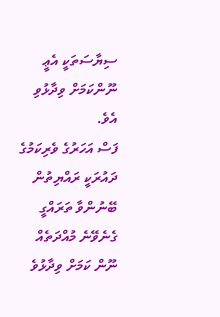ސިޔާސަތަކީ އެޢީ ނޫންކަމަށް ވިދާޅުވި އެވެ.
ފަސް އަހަރުގެ ވެރިކަމުގެ ދައުރަކީ ރައްޔިތުން ބޭނުންވާ ތަރައްގީ ގެނެވޭނެ މުއްދަތެއް ނޫން ކަމަށް ވިދާޅުވެ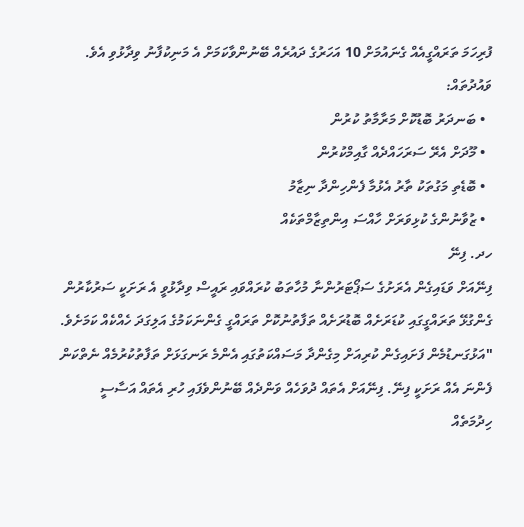ފުރިހަމަ ތަރައްގީއެއް ގެނައުމަށް 10 އަހަރުގެ ދައުރެއް ބޭނުންވާކަމަށް އެ މަނިކުފާނު ވިދާޅުވި އެވެ.
ވައުދުތައް:
  • ބަނދަރު ބޮޑުކޮށް މަރާމާތު ކުރުން
  • މޫދަށް އެރޭ ސަރަހައްދެއް ގާއިމްކުރުން
  • ބޮޑެތި މަގުތަކު ތާރު އެޅުމާ ފެންހިންދާ ނިޒާމު
  • ޒުވާނުންގެ ކުޅިވަރަށް ހާއްސަ އިންތިޒާމްތަކެއް
ހދ. ފިނޭ
ފިނޭއަށް ވަޑައިގެން އެރަށުގެ ސަޕޯޓަރުންނާ މުހާތަބު ކުރައްވައި ރައީސް ވިދާޅުވީ އެ ރަށަކީ ސަރުކާރުން ގެންގުޅޭ ތަރައްގީގައި ކުޑަރަށެއް ބޮޑުރަށެއް ތަފާތުނުކޮށް ތަރައްގީ ގެންނަކަމުގެ އަލިގަދަ ހެއްކެއް ކަމަށެވެ.
"އަޅުގަނޑުމެން ފަށައިގެން ކުރިއަށް މިގެންދާ މަސައްކަތުގައި އެންމެ ރަނގަޅަށް ތަފާތުކުރުމެއް ނެތްކަން ފެންނަ އެއް ރަށަކީ ފިނޭ. ފިނޭއަށް އެތައް ދުވަހެއް ވަންދެއް ބޭނުންވެފައި ހުރި އެތައް އަސާސީ ހިދުމަތެއް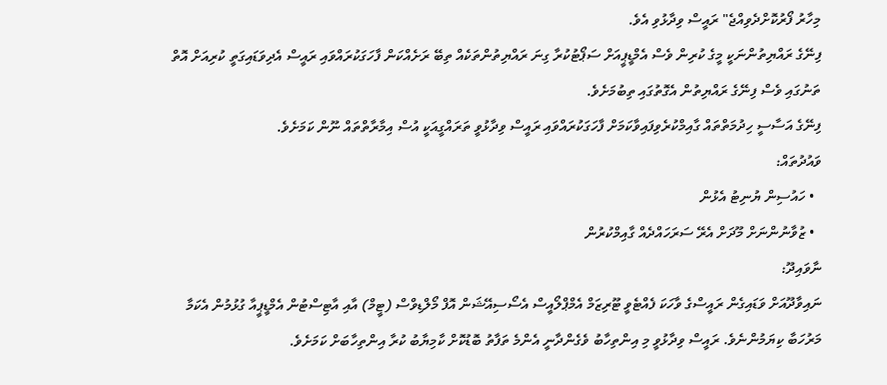މިހާރު ފޯރުކޮށްދެވިއްޖެ" ރައީސް ވިދާޅުވި އެވެ.
ފިނޭގެ ރައްޔިތުންނަކީ މީގެ ކުރިން ވެސް އެމްޑީޕީއަށް ސަޕޯޓުކުރާ ގިނަ ރައްޔިތުންތަކެއް ތިބޭ ރަށެއްކަން ފާހަގަކުރައްވައި ރައީސް އެދިވަޑައިގަތީ ކުރިއަށް އޮތް ތަނުގައި ވެސް ފިނޭގެ ރައްޔިތުން އެގޮތުގައި ތިބުމަށެވެ.
ފިނޭގެ އަސާސީ ހިދުމަތްތައް ގާއިމްކުރެވިފައިވާކަމަށް ފާހަގަކުރައްވައި ރައީސް ވިދާޅުވީ ތަރައްގީއަކީ އުސް އިމާރާތްތައް ނޫން ކަމަށެވެ.
ވައުދުތައް:
  • ހައުސިން ޔުނިޓު އެޅުން
  • ޒުވާނުންނަށް މޫދަށް އެރޭ ސަރަހައްދެއް ގާއިމްކުރުން
ނާވައިދޫ:
ނައިވާދޫއަށް ވަޑައިގެން ރައީސްގެ ވާހަކަ ފެއްޓެވީ ޓޫރިޒަމް އެމްޕްލޯއީސް އެސޯސިއޭޝަން އޮފް މޯލްޑިވްސް (ޓީމް) އާއި އާޓިސްޓުން އެމްޑީޕީއާ ގުޅުމުން އެކަމާ މަރުހަބާ ކިޔަމުންނެވެ. ރައީސް ވިދާޅުވީ މި އިންތިހާބު ވެގެންދާނީ އެންމެ ތަފާތު ބޮޑުކޮށް ކާމިޔާބު ކުރާ އިންތިހާބަށް ކަމަށެވެ.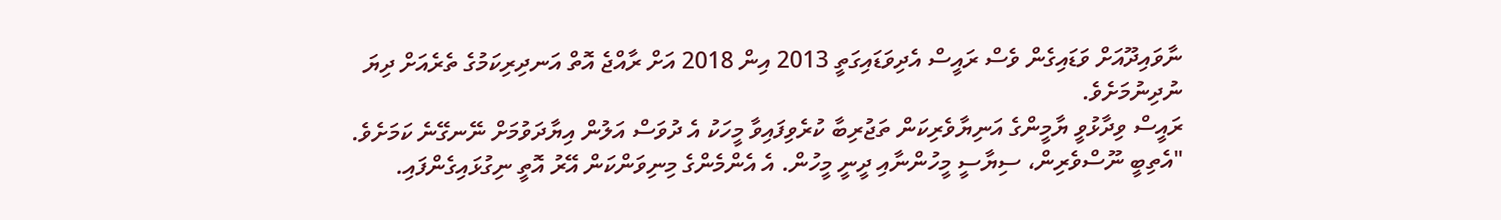ނާވައިދޫއަށް ވަޑައިގެން ވެސް ރައީސް އެދިވަޑައިގަތީ 2013 އިން 2018 އަށް ރާއްޖެ އޮތް އަނދިރިކަމުގެ ތެރެއަށް ދިޔަ ނުދިނުމަށެވެ.
ރައީސް ވިދާޅުވީ ޔާމީންގެ އަނިޔާވެރިކަން ތަޖުރިބާ ކުރެވިފައިވާ މީހަކު އެ ދުވަސް އަލުން އިޔާދަވުމަށް ނޭނގޭނެ ކަމަށެވެ.
"އެތިބީ ނޫސްވެރިން، ސިޔާސީ މީހުންނާއި ދީނީ މީހުން. އެ އެންމެންގެ މިނިވަންކަން އޭރު އޮތީ ނިގުޅައިގެންފައި.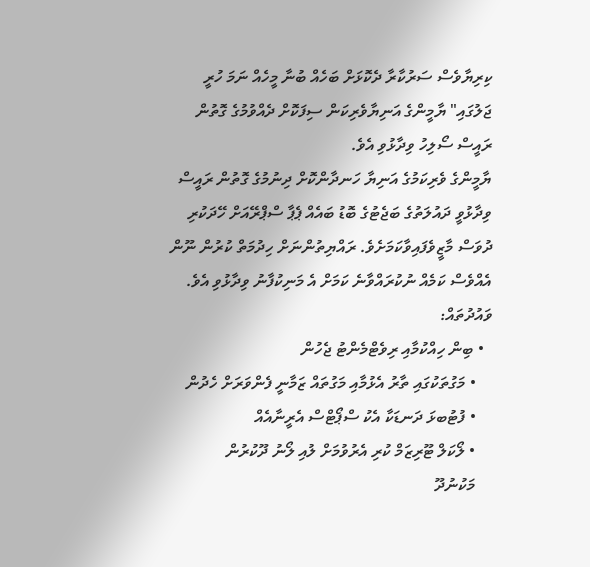ކިރިޔާވެސް ސަރުކާރާ ދެކޮޅަށް ބަހެއް ބުނާ މީހެއް ނަމަ ހުރީ ޖަލުގައި" ޔާމީންގެ އަނިޔާވެރިކަން ސިފަކޮށް ދެއްވުމުގެ ގޮތުން ރައީސް ސޯލިހު ވިދާޅުވި އެވެ.
ޔާމީންގެ ވެރިކަމުގެ އަނިޔާ ހަނދާންކޮށް ދިނުމުގެ ގޮތުން ރައީސް ވިދާޅުވީ ދައުލަތުގެ ބަޖެޓުގެ ބޮޑު ބައެއް ޕެޕާ ސްޕްރޭއަށް ހޭދަކުރި ދުވަސް މާޒީވެފައިވާކަމަށެވެ. ރައްޔިތުންނަށް ހިދުމަތް ކުރުން ނޫން އެއްވެސް ކަމެއް ނުކުރައްވާނެ ކަމަށް އެ މަނިކުފާނު ވިދާޅުވި އެވެ.
ވައުދުތައް:
  • ބިން ހިއްކުމާއި ރިވެޓްމެންޓު ޖެހުން
    • މަގުތަކުގައި ތާރު އެޅުމާއި މަގުތައް ޒަމާނީ ފެންވަރަށް ހެދުން
    • ފުޓުބޅަ ދަނޑަކާ އެކު ސްޕޯޓްސް އެރީނާއެއް
    • ލޯކަލް ޓޫރިޒަމް ކުރި އެރުވުމަށް ލުއި ލޯނު ދޫކުރުން
    މަކުނުދޫ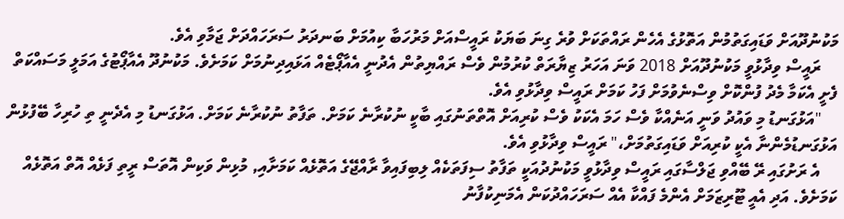މަކުނުދޫއަށް ވަޑައިގަތުމުން އަތޮޅުގެ އެހެން ރައްތަކަށް ވުރެ ގިނަ ބަޔަކު ރައީސްއަށް މަރުހަބާ ކިއުމަށް ބަނދަރު ސަރަހައްދަށް ޖަމާވި އެވެ.
    ރައީސް ވިދާޅުވީ މަކުނުދޫއަށް 2018 ވަނަ އަހަރު ޒިޔާރަތް ކުރުމުން ވެސް ރައްޔިތުން އެދުނީ އެއާޕޯޓެއް އަޅައިދިނުމަށް ކަމަށެވެ. މަކުނުދޫ އެއާޕޯޓުގެ އަމަލީ މަސައްކަތް ފެށީ އެކަމާ މެދު ފުންކޮށް ވިސްނެވުމަށް ފަހު ކަމަށް ރައީސް ވިދާޅުވި އެވެ.
    "އަޅުގަނޑު މި ވައުދު ވަނީ އަނެއްކާ ވެސް ހަމަ އެކަކު ވެސް ކުރިއަށް އޮތްތަނުގައި ބާކީ ނުކުރާނެ ކަމަށް. ތަފާތު ނުކުރާނެ ކަމަށް. އަޅުގަނޑު މި އެދެނީ ތި ހުރިހާ ބޭފުޅުން އަޅުގަނޑުމެންނާ އެކީ ކުރިއަށް ވަޑައިގަތުމަށް،" ރައީސް ވިދާޅުވި އެވެ.
    އެ ރަށުގައި ރޭ ބޭއްވި ޖަލްސާގައި ރައީސް ވިދާޅުވީ މަކުނުދުއަކީ ތަފާތު ސިފަތަކެއް ލިބިފައިވާ ރާއްޖޭގެ އަތޮޅެއް ކަމަށާއި, މުޅިން ވަކިން އޮތަސް ރީތި ފަޅެއް އޮތް އަތޮޅެއް ކަމަށެވެ. އަދި އެއީ ޓޫރިޒަމަށް އެންމެ ފައްކާ އެއް ސަރަހައްދުކަން އެމަނިކުފާނު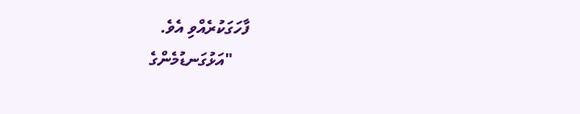ފާހަގަކުރެއްވި އެވެ.
    "އަޅުގަނޑުމެންގެ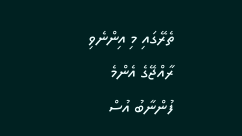ތެރޭގައި މި އިންނެވި ރާއްޖޭގެ އެންމެ ފުންނާބު އުސް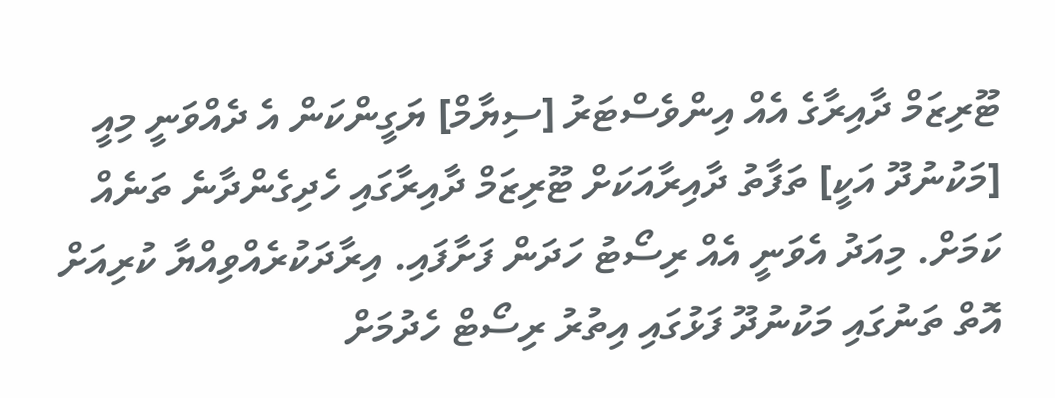ޓޫރިޒަމް ދާއިރާގެ އެއް އިންވެސްޓަރު [ސިޔާމް] ޔަގީންކަން އެ ދެއްވަނީ މިއީ [މަކުނުދޫ އަކީ] ތަފާތު ދާއިރާއަކަށް ޓޫރިޒަމް ދާއިރާގައި ހެދިގެންދާނެ ތަނެއް ކަމަށް. މިއަދު އެވަނީ އެއް ރިސޯޓު ހަދަން ފަށާފައި. އިރާދަކުރެއްވިއްޔާ ކުރިއަށް އޮތް ތަނުގައި މަކުނުދޫ ފަޅުގައި އިތުރު ރިސޯޓް ހެދުމަށް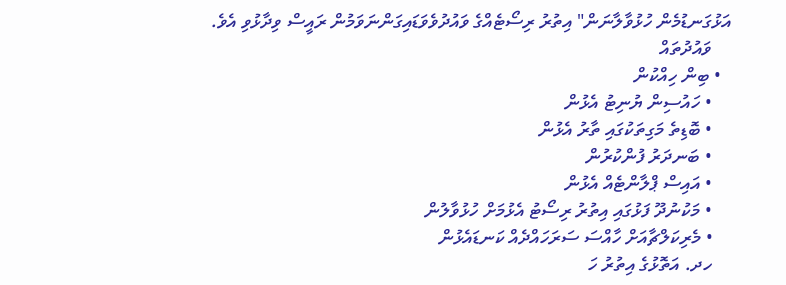އަޅުގަނޑުމެން ހުޅުވާލާނަން" އިތުރު ރިސޯޓެއްގެ ވައުދުވެވަޑައިގަންނަވަމުން ރައީސް ވިދާޅުވި އެވެ.
    ވައުދުތައް
  • ބިން ހިއްކުން
    • ހައުސިން ޔުނިޓު އެޅުން
    • ބޮޑިތެ މަގިތަކުގައި ތާރު އެޅުން
    • ބަނދަރު ފުންކުރުން
    • އައިސް ޕްލާންޓެއް އެޅުން
    • މަކުނުދޫ ފަޅުގައި އިތުރު ރިސޯޓު އެޅުމަށް ހުޅުވާލުން
    • މެރިކަލްޗާއަށް ހާއްސަ ސަރަހައްދެއް ކަނޑައެޅުން
    ހދ. އަތޮޅުގެ އިތުރު ހަ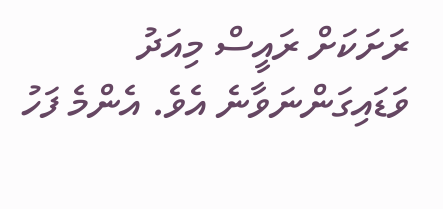ރަށަކަށް ރައީސް މިއަދު ވަޑައިގަންނަވާނެ އެވެ. އެންމެ ފަހު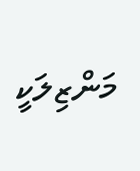މަންޒިލަކީ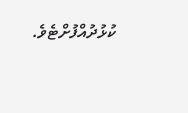ކުޅުދުއްފުށްޓެވެ.